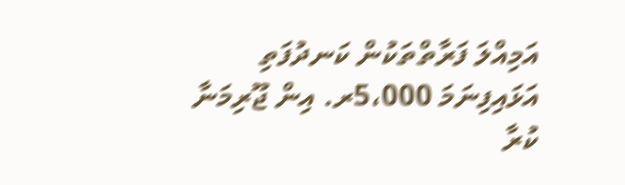އަމިއްލަ ފަރާތްތަކުން ކަނދުފަތި އަޅައިފިނަމަ 5،000ރ. އިން ޖޫރިމަނާ ކުރާ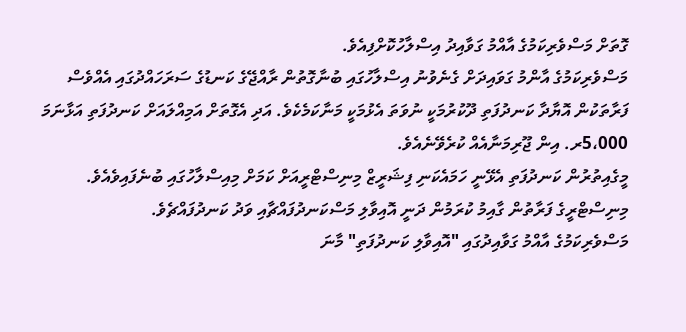ގޮތަށް މަސްވެރިކަމުގެ އާއްމު ގަވާއިދު އިސްލާހުކޮށްފިއެވެ.
މަސްވެރިކަމުގެ އާންމު ގަވައިދަށް ގެނެވުނު އިސްލާހުގައި ބުނާގޮތުން ރާއްޖޭގެ ކަނޑުގެ ސަރަހައްދުގައި އެއްވެސް ފަރާތަކުން އޮޔާދާ ކަނދުފަތި ދޫކުރުމަކީ ނުވަތަ އެޅުމަކީ މަނާކަމެކެވެ. އަދި އެގޮތަށް އަމިއްލައަށް ކަނދުފަތި އަޅާނަމަ 5،000ރ. އިން ޖޫރިމަނާއެއް ކުރެވޭނެއެވެ.
މީގެއިތުރުން ކަނދުފަތި އެޅޭނީ ހަމައެކަނި ފިޝަރީޒް މިނިސްޓްރީއަށް ކަމަށް މިއިސްލާހުގައި ބުނެފައިވެއެވެ. މިނިސްޓްރީގެ ފަރާތުން ގާއިމު ކުރަމުން ދަނީ އޮއިވާލި މަސްކަނދުފައްޗާއި ވަދު ކަނދުފައްޗެވެ.
މަސްވެރިކަމުގެ އާއްމު ގަވާއިދުގައި "އޮއިވާލި ކަނދުފަތި" މާނަ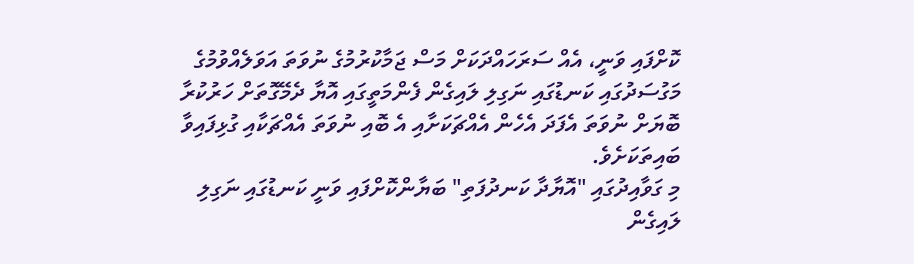ކޮށްފައި ވަނީ، އެއް ސަރަހައްދަކަށް މަސް ޖަމާކުރުމުގެ ނުވަތަ އަވަލެއްވުމުގެ މަގުސަދުގައި ކަނޑުގައި ނަގިލި ލައިގެން ފެންމަތީގައި އޮޔާ ދެމޭގޮތަށް ހަރުކުރާ ބޮޔަށް ނުވަތަ އެފަދަ އެހެން އެއްޗަކަށާއި އެ ބޮއި ނުވަތަ އެއްޗަކާއި ގުޅިފައިވާ ބައިތަކަށެވެ.
މި ގަވާއިދުގައި "އޮޔާދާ ކަނދުފަތި" ބަޔާންކޮށްފައި ވަނީ ކަނޑުގައި ނަގިލި ލައިގެން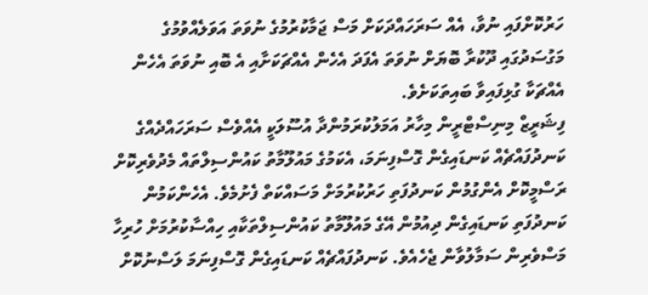ހަރުކޮށްފައި ނުވާ، އެއް ސަރަހައްދަކަށް މަސް ޖަމާކުރުމުގެ ނުވަތަ އަވަލެއްވުމުގެ މަގުސަދުގައި ދޫކުރާ ބޮޔަށް ނުވަތަ އެފަދަ އެހެން އެއްޗަކަށާއި އެ ބޮއި ނުވަތަ އެހެން އެއްޗަކާ ގުޅިފައިވާ ބައިތަކަށެވެ.
ފިޝަރީޒް މިނިސްޓްރީން މިހާރު އަމަލުކުރަމުންދާ އުސޫލަކީ އެއްވެސް ސަރަހައްދެއްގެ ކަނދުފައްޗެއް ކަނޑައިގެން ގޮސްފިނަމަ، އެކަމުގެ މައުލޫމާތު ކައުންސިލްތައް މެދުވެރިކޮށް ރަސްމީކޮށް އެންގުމުން ކަނދުފަތި ހަރުކުރުމަށް މަސައްކަތް ފެށުމެވެ. އެހެންކަމުން ކަނދުފަތި ކަނޑައިގެން ދިއުމުން އޭގެ މައުލޫމާތު ކައުންސިލްތަކާއި ހިއްސާކުރުމަށް ހުރިހާ މަސްވެރިން ސަމާލުވާން ޖެހެއެވެ. ކަނދުފައްޗެއް ކަނޑައިގެން ގޮސްފިނަމަ ލަސްނުކޮށް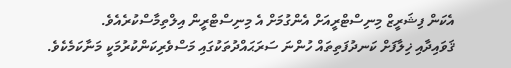އެކަން ފިޝަރީޒް މިނިސްޓްރީއަށް އެންގުމަށް އެ މިނިސްޓްރީން އިލްތިމާސްކުރެއެވެ.
ޤަވައިދާއި ޚިލާފަށް ކަނދުފަތިތައް ހުންނަ ސަރަޙައްދުތަކުގައި މަސްވެރިކަންކުރުމަކީ މަނާކަމެކެވެ.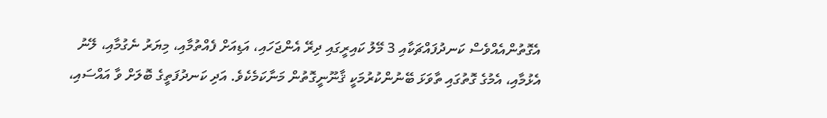އެގޮތުންއެއްވެސް ކަނދުފައްޗަކާއި 3 މޭލު ކައިރީގައި ދިރޭ އެންޖަހައި، އަޑިއަށް ފެއްތުމާއި، މިޔަރު ނެގުމާއި، ލޭނު އެޅުމާއި، އެމުގެ ގޮތުގައި ތާވަޅަ ބޭނުންކުރުމަކީ ޤާނޫނީގޮތުން މަނާކަމެކެވެ. އަދި ކަނދުފަތީގެ ބޮލަށް ވާ އައްސައި،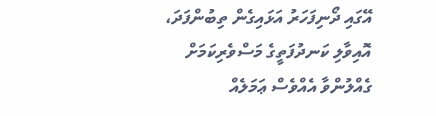އޭގައި ދޯނިފަހަރު އަޅައިގެން ތިބުންފަދަ، އޮއިވާލި ކަނދުފަތީގެ މަސްވެރިކަމަށް ގެއްލުންވާ އެއްވެސް ޢަމަލެއް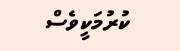ކުރުމަކީވެސް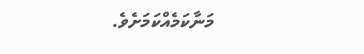މަނާކަމެއްކަމަށެވެ.